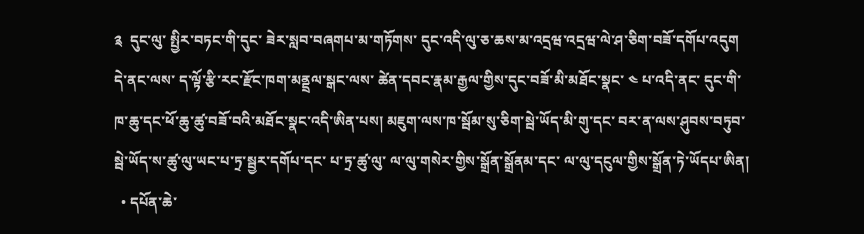༉  དུང་ལུ་ སྤྱིར་བཏང་གི་དུང་ ཟེར་སླབ་བཞགཔ་མ་གཏོགས་ དུང་འདི་ལུ་ཅ་ཆས་མ་འདྲཝ་འདྲཝ་ལེ་ཤ་ཅིག་བཟོ་དགོཔ་འདུག དེ་ནང་ལས་ ད་ལྟོ་རྩི་རང་རྫོང་ཁག་མནྡྲལ་སྒང་ལས་ ཚེན་དབང་རྣམ་རྒྱལ་གྱིས་དུང་བཟོ་མི་མཐོང་སྣང་ ༤ པ་འདི་ནང་ དུང་གི་ཁ་ཆུ་དང་ཕོ་ཆུ་ཚུ་བཟོ་བའི་མཐོང་སྣང་འདི་ཨིན་པས། མཇུག་ལས་ཁ་སྦོམ་སུ་ཅིག་སྦེ་ཡོད་མི་གུ་དང་ བར་ན་ལས་ཤུབས་བཏུབ་སྦེ་ཡོད་ས་ཚུ་ལུ་ཡང་པ་ཏྲ་སྦྱར་དགོཔ་དང་ པ་ཏྲ་ཚུ་ལུ་ ལ་ལུ་གསེར་གྱིས་སྒྲོན་སྒྲོནམ་དང་ ལ་ལུ་དངུལ་གྱིས་སྒྲོན་ཏེ་ཡོདཔ་ཨིན།
  • དཔོན་ཆེ་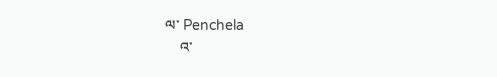ལ་ Penchela
    འ་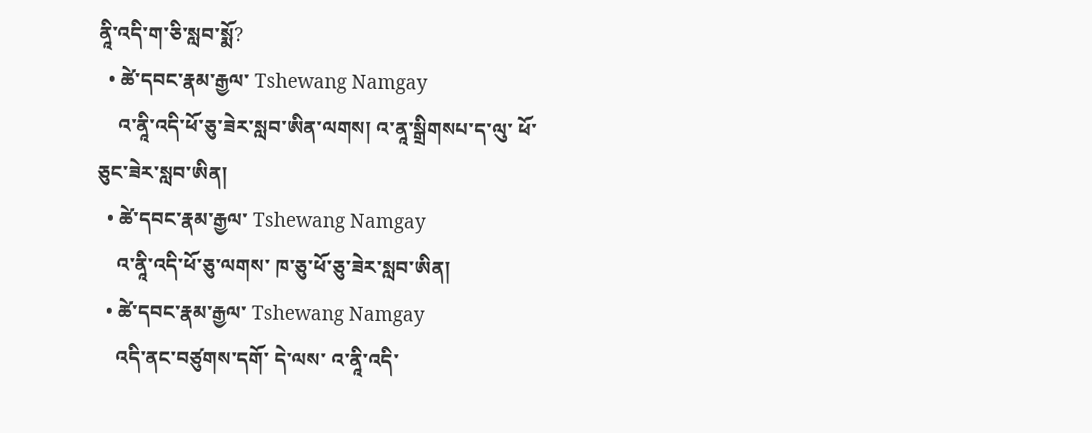ནཱི་འདི་ག་ཅི་སླབ་སྨོ?
  • ཚེ་དབང་རྣམ་རྒྱལ་ Tshewang Namgay
    འ་ནཱི་འདི་ཕོ་ཅུ་ཟེར་སླབ་ཨིན་ལགས། འ་ནཱ་སྒྲིགསཔ་ད་ལུ་ ཕོ་ཅུང་ཟེར་སླབ་ཨིན།
  • ཚེ་དབང་རྣམ་རྒྱལ་ Tshewang Namgay
    འ་ནཱི་འདི་ཕོ་ཅུ་ལགས་ ཁ་ཅུ་ཕོ་ཅུ་ཟེར་སླབ་ཨིན།
  • ཚེ་དབང་རྣམ་རྒྱལ་ Tshewang Namgay
    འདི་ནང་བཙུགས་དགོ་ དེ་ལས་ འ་ནཱི་འདི་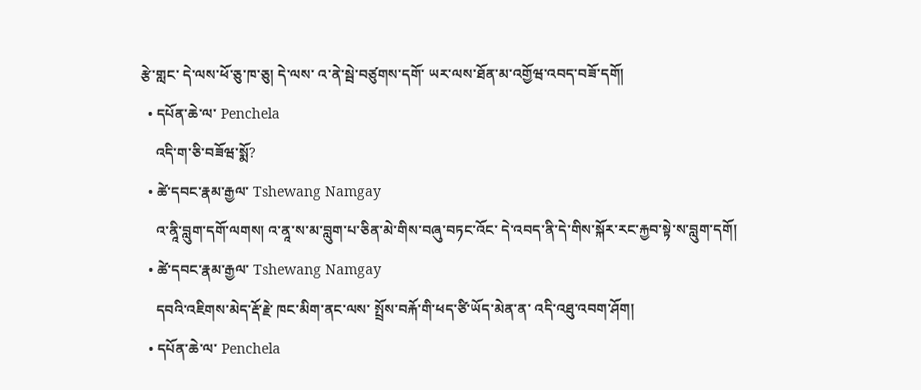རྩེ་གླང་ དེ་ལས་ཕོ་ཅུ་ཁ་ཅུ། དེ་ལས་ འ་ནེ་སྦེ་བཙུགས་དགོ་ ཡར་ལས་ཐོན་མ་འགྱོཝ་འབད་བཟོ་དགོ།
  • དཔོན་ཆེ་ལ་ Penchela
    འདི་ག་ཅི་བཟོཝ་སྨོ?
  • ཚེ་དབང་རྣམ་རྒྱལ་ Tshewang Namgay
    འ་ནཱི་བླུག་དགོ་ལགས། འ་ནཱ་ས་མ་བླུག་པ་ཅིན་མེ་གིས་བཞུ་བཏང་འོང་ དེ་འབད་ནི་དེ་གིས་སྐོར་རང་རྐྱབ་སྟེ་ས་བླུག་དགོ།
  • ཚེ་དབང་རྣམ་རྒྱལ་ Tshewang Namgay
    དབའི་འཇིགས་མེད་རྡོ་རྗེ་ ཁང་མིག་ནང་ལས་ སྤྲོས་བརྐོ་གི་ཕད་ཙི་ཡོད་མེན་ན་ འདི་འཐུ་འབག་ཤོག།
  • དཔོན་ཆེ་ལ་ Penchela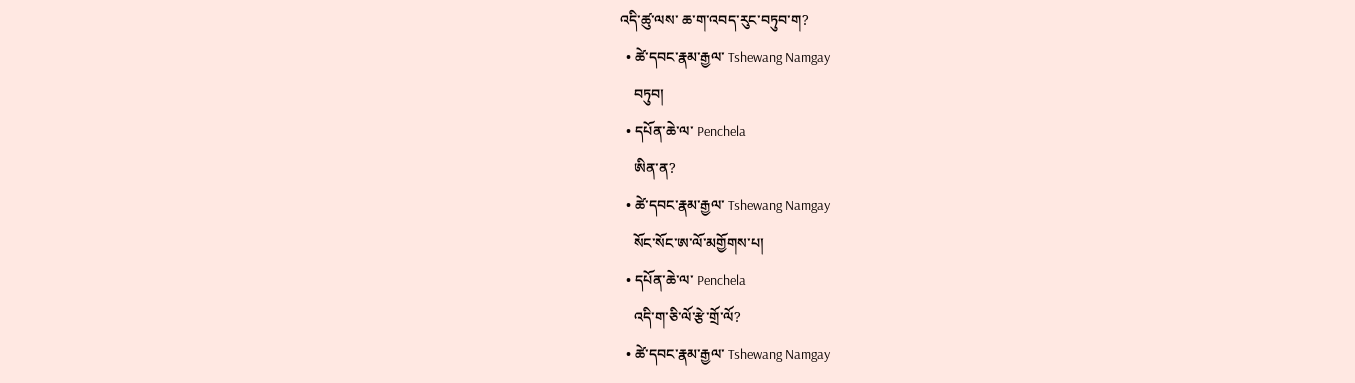འདི་ཚུ་ལས་ ཆ་ག་འབད་རུང་བཏུབ་ག?
  • ཚེ་དབང་རྣམ་རྒྱལ་ Tshewang Namgay
    བཏུབ།
  • དཔོན་ཆེ་ལ་ Penchela
    ཨིན་ན?
  • ཚེ་དབང་རྣམ་རྒྱལ་ Tshewang Namgay
    སོང་སོང་ཨ་ལོ་མགྱོགས་པ།
  • དཔོན་ཆེ་ལ་ Penchela
    འདི་ག་ཅི་ལོ་རྩེ་གྲོ་ལོ?
  • ཚེ་དབང་རྣམ་རྒྱལ་ Tshewang Namgay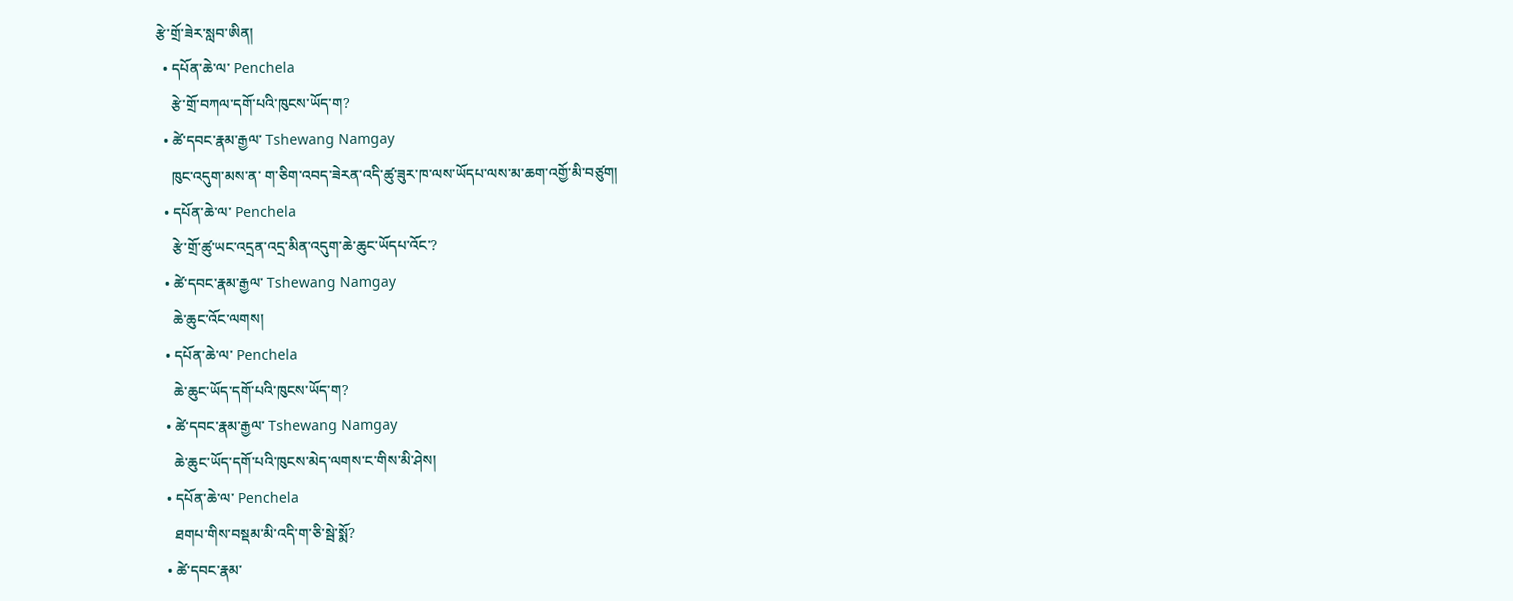རྩེ་གྲོ་ཟེར་སླབ་ཨིན།
  • དཔོན་ཆེ་ལ་ Penchela
    རྩེ་གྲོ་བཀལ་དགོ་པའི་ཁུངས་ཡོད་ག?
  • ཚེ་དབང་རྣམ་རྒྱལ་ Tshewang Namgay
    ཁུང་འདུག་མས་ན་ ག་ཅིག་འབད་ཟེརན་འདི་ཚུ་ཟུར་ཁ་ལས་ཡོདཔ་ལས་མ་ཆག་འགྱོ་མི་བཙུག།
  • དཔོན་ཆེ་ལ་ Penchela
    རྩེ་གྲོ་ཚུ་ཡང་འདྲན་འདྲ་མིན་འདུག་ཆེ་ཆུང་ཡོདཔ་འོང་?
  • ཚེ་དབང་རྣམ་རྒྱལ་ Tshewang Namgay
    ཆེ་ཆུང་འོང་ལགས།
  • དཔོན་ཆེ་ལ་ Penchela
    ཆེ་ཆུང་ཡོད་དགོ་པའི་ཁུངས་ཡོད་ག?
  • ཚེ་དབང་རྣམ་རྒྱལ་ Tshewang Namgay
    ཆེ་ཆུང་ཡོད་དགོ་པའི་ཁུངས་མེད་ལགས་ང་གིས་མི་ཤེས།
  • དཔོན་ཆེ་ལ་ Penchela
    ཐགཔ་གིས་བསྡམ་མི་འདི་ག་ཅི་སྦེ་སྨོ?
  • ཚེ་དབང་རྣམ་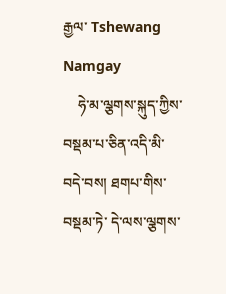རྒྱལ་ Tshewang Namgay
    ཧེ་མ་ལྕགས་སྐུད་ཀྱིས་བསྡམ་པ་ཅིན་འདི་མི་བདེ་བས། ཐགཔ་གིས་བསྡམ་ཏེ་ དེ་ལས་ལྕགས་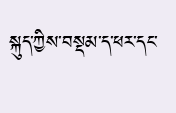སྐུད་ཀྱིས་བསྡམ་ད་ཕར་དང་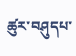ཚུར་བཤུདཔ་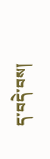ད་བདེ་བས།